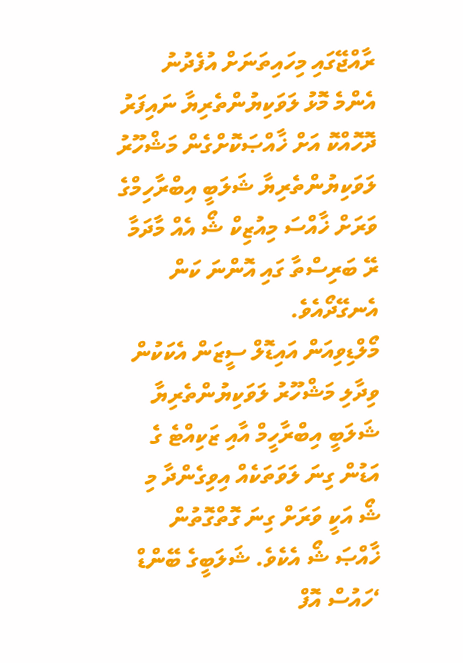ރާއްޖޭގައި މިހައިތަނަށް އުފެދުނު އެންމެ މޮޅު ލަވަކިޔުންތެރިޔާ ނައިފަރު ދޮހޮއްކޮ އަށް ޚާއްޞަކޮށްގެން މަޝްހޫރު ލަވަކިޔުންތެރިޔާ ޝަލަބީ އިބްރާހިމްގެ ވަރަށް ޚާއްސަ މިއުޒިކް ޝޯ އެއް މާދަމާ ރޭ ބަރިސްތާ ގައި އޮންނަ ކަން އެނގޭދޯއެވެ.
މޯލްޑިވިއަން އައިޑޮލް ސީޒަން އެކަކުން ވިދާލި މަޝްހޫރު ލަވަކިޔުންތެރިޔާ ޝަލަބީ އިބްރާހީމް އާއި ޒަކިއްޓެ ގެ އަޑުން ގިނަ ލަވަތަކެއް އިވިގެންދާ މި ޝޯ އަކީ ވަރަށް ގިނަ ގޮތްގޮތުން ޚާއްޞަ ޝޯ އެކެވެ. ޝަލަބީގެ ބޭންޑް ‘ހައުސް އޮފް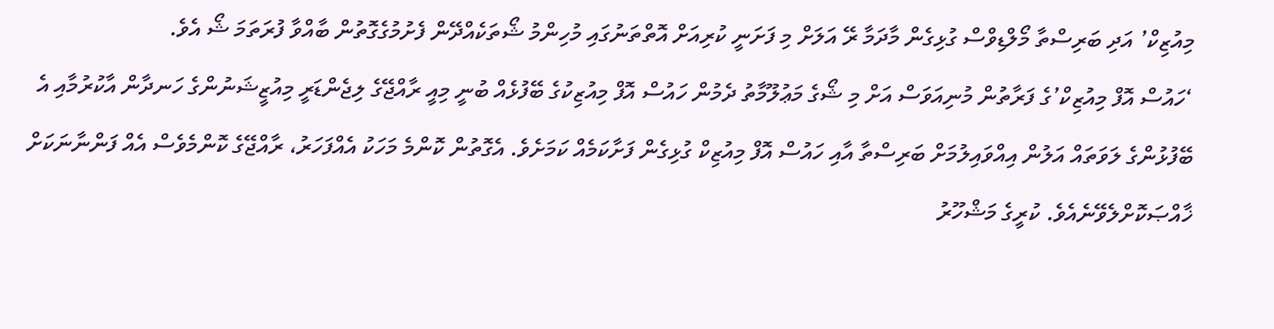މިއުޒިކް’ އަދި ބަރިސްތާ މޯލްޑިވްސް ގުޅިގެން މާދަމާ ރޭ އަލަށް މި ފަށަނީ ކުރިއަށް އޮތްތަނުގައި މުހިންމު ޝޯތަކެއްދޭން ފެށުމުގެގޮތުން ބާއްވާ ފުރަތަމަ ޝޯ އެވެ.
‘ހައުސް އޮފް މިއުޒިކް’ގެ ފަރާތުން މުނިއަވަސް އަށް މި ޝޯގެ މަޢުލޫމާތު ދެމުން ހައުސް އޮފް މިއުޒިކުގެ ބޭފުޅެއް ބުނީ މިއީ ރާއްޖޭގެ ލިޖެންޑަރީ މިއުޒީޝަނުންގެ ހަނދާން އާކުރުމާއި އެ ބޭފުޅުންގެ ލަވަތައް އަލުން އިއްވައިލުމަށް ބަރިސްތާ އާއި ހައުސް އޮފް މިއުޒިކް ގުޅިގެން ފަށާކަމެއް ކަމަށެވެ. އެގޮތުން ކޮންމެ މަހަކު އެއްފަހަރު، ރާއްޖޭގެ ކޮންމެވެސް އެއް ފަންނާނަކަށް ޚާއްޞަކޮށްލެވޭނެއެވެ. ކުރީގެ މަޝްހޫރު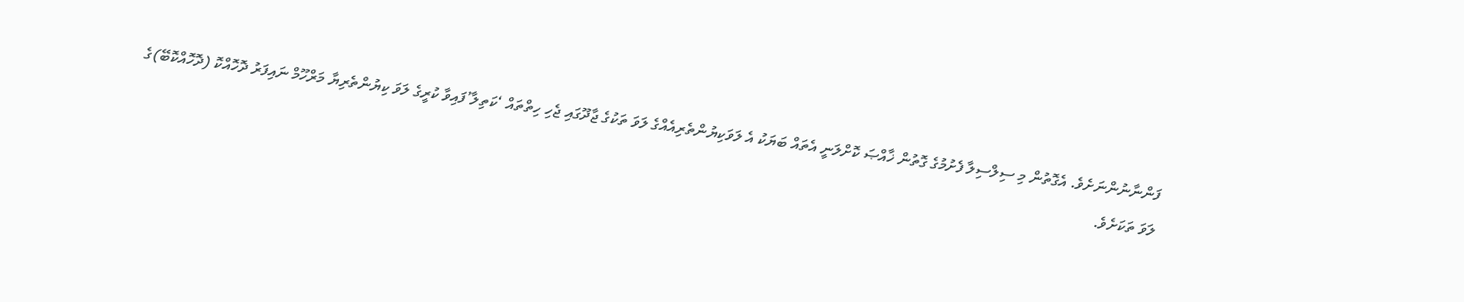ފަންނާނުންނަށެވެ. އެގޮތުން މި ސިލްސިލާ ފެށުމުގެ ގޮތުން ޚާއްޞަ ކޮށްލަނީ އެތައް ބަޔަކު އެ ލަވަކިޔުންތެރިއެއްގެ ލަވަ ތަކުގެ ޖާދޫގައި ޖެހި ހިތްތައް ‘ކަތިލާ’ފައިވާ ކުރީގެ ލަވަ ކިޔުންތެރިޔާ މަރްހޫމް ނައިފަރު ދޮހޮއްކޮ (ދޮހޮއްކޮބޭ)ގެ ލަވަ ތަކަށެވެ.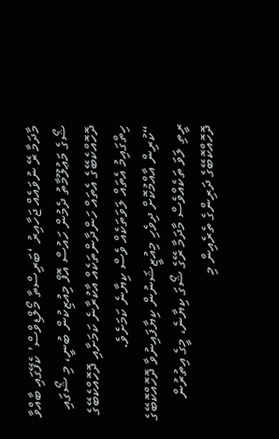މާދަމާ ރޭ ނުވައެއް ޖަހާއިރު ‘ބަރިސްތާ މޯލްޑިވްސް’ ކެފޭގައި ބާއްވާ ޝޯގެ މަޢުލޫމާތު ދެމުން ހައުސް އޮފް މިއުޒިކުން ބުނީ، މި ޝޯގައި ދޮހޮއްކެބޭގެ އެތައް ހަންދާންތަކެއް އާކުރާނެ ކަމަށާއި ދޮހޮއްކެބޭގެ ހިތްގައިމު އެތައް ލަވަތަކެއް ވެސް ކިޔާނެ ކަމަށެވެ.
“ކުރިން އާއްމުކޮށް ދިވެހި މިއުޒީޝަނުން ކިޔާފައިނުވާ ދޮހޮއްކޮބޭގެ ރީތި ލަވަ ތަކެއްވެސް މާދަމާ ރޭގެ ޝޯގަ ކިޔާނެ، މީގެ އިތުރުން ދޮހޮއްކޮބޭގެ ދަރިންގެ ތެރެއިން މި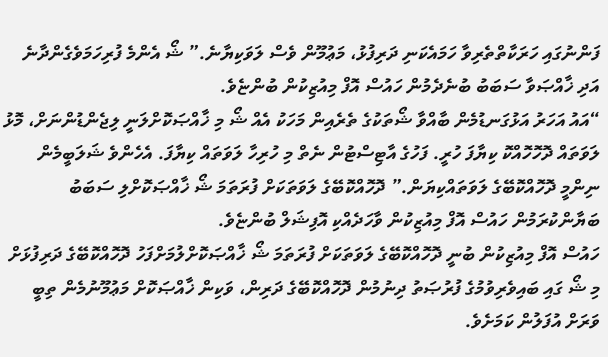ފަންނުގައި ހަރަކާތްތެރިވާ ހަމައެކަނި ދަރިފުޅު، މަޢުމޫން ވެސް ލަވަކިޔާނެ.” ޝޯ އެންމެ ފުރިހަމަވެގެންދާނެ އަދި ޚާއްޞަވާ ސަބަބު ބުނެދެމުން ހައުސް އޮފް މިއުޒިކުން ބުންޏެވެ.
“އައު އަހަރު އަޅުގަނޑުމެން ބާއްވާ ޝޯތަކުގެ ތެރެއިން މަހަކު އެއް ޝޯ މި ޚާއްޞަކޮށްލަނީ ލިޖެންޑުންނަށް، މޮޅު ލަވަތައް ދޮހޮހޮއްކޮ ކިޔާފަ ހުރީ. ފަހުގެ އާޓިސްޓުން ނެތް މި ހުރިހާ ލަވަތައް ކިޔާފަ. އެހެންވެ ޝަލަބީމެން ނިންމީ ދޮހޮއްކޮބޭގެ ލަވަތައްކިޔަން.” ދޮހޮއްކޮބޭގެ ލަވަތަކަށް ފުރަތަމަ ޝޯ ޚާއްޞަކޮށްލި ސަބަބު ބަޔާންކުރަމުން ހައުސް އޮފް މިއުޒިކުން ވާހަދެއްކި އޮފިޝަލް ބުންޏެވެ.
ހައުސް އޮފް މިއުޒިކުން ބުނީ ދޮހޮއްކޮބޭގެ ލަވަތަކަށް ފުރަތަމަ ޝޯ ޚާއްޞަކޮށްލުމަށްފަހު ދޮހޮއްކޮބޭގެ ދަރިފުޅަށް މި ޝޯ ގައި ބައިވެރިވުމުގެ ފުރުޞަތު ދިނުމުން ދޮހޮއްކޮބޭގެ ދަރިން، ވަކިން ޚާއްޞަކޮށް މަޢުމޫނުމެން ތިބީ ވަރަށް އުފަލުން ކަމަށެވެ.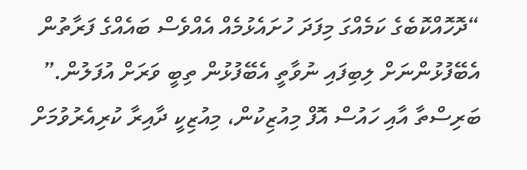“ދޮހޮއްކޮބެގެ ކަމެއްގަ މިފަދަ ހުށައެޅުމެއް އެއްވެސް ބައެއްގެ ފަރާތުން އެބޭފުޅުންނަށް ލިބިފައި ނުވާތީ އެބޭފުޅުން ތިބީ ވަރަށް އުފަލުން.”
ބަރިސްތާ އާއި ހައުސް އޮފް މިއުޒިކުން، މިއުޒިކީ ދާއިރާ ކުރިއެރުވުމަށް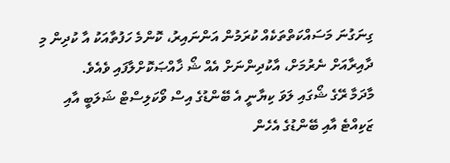ގިނަގުނަ މަސައްކަތްތަކެއް ކުރަމުން އަންނައިރު، ކޮންމެ ހަފުތާއަކު އާ ކުދިން މި ދާއިރާއަށް ނެރުމަށް، އާކުދިންނަށް އެއް ޝޯ ޚާއްޞަކޮށްލާފައި ވެއެވެ.
މާދަމާ ރޭގެ ޝޯގައި ލަވަ ކިޔާނީ އެ ބޭންޑުގެ އިސް ވޯކަލިސްޓް ޝަލަބީ އާއި ޒަކިއްޓެ އާއި ބޭންޑުގެ އެހެން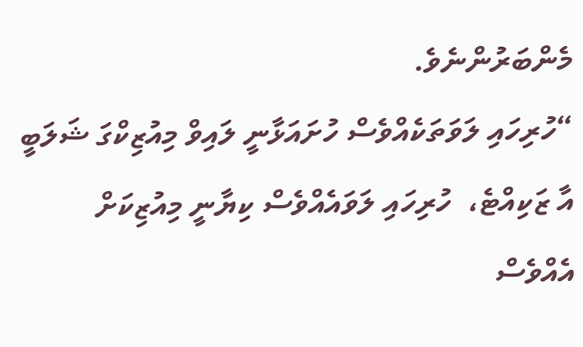މެންބަރުންނެވެ.
“ހުރިހައި ލަވަތަކެއްވެސް ހުށައަޅާނީ ލައިވް މިއުޒިކްގަ ޝަލަބީ އާ ޒަކިއްޓެ،  ހުރިހައި ލަވައެއްވެސް ކިޔާނީ މިއުޒިކަށް އެއްވެސް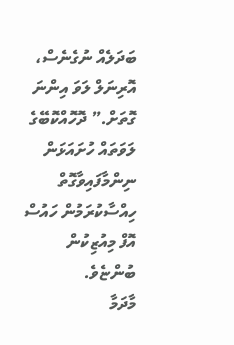ބަދަލެއް ނުގެނެސް، އޮރިނަލް ލަވަ އިންނަ ގޮތަށް.” ދޮހޮއްކޮބޭގެ ލަވަތައް ހުށައަޅަން ނިންމާފައިވާގޮތް ހިއްސާކުރަމުން ހައުސް އޮފް މިއުޒިކުން ބުންޏެވެ.
މާދަމާ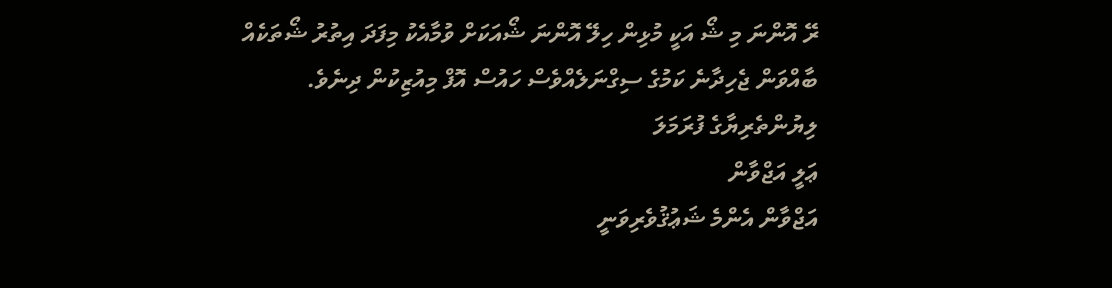ރޭ އޮންނަ މި ޝޯ އަކީ މުޅިން ހިލޭ އޮންނަ ޝޯއަކަށް ވުމާއެކު މިފަދަ އިތުރު ޝޯތަކެއް ބާއްވަން ޖެހިދާނެ ކަމުގެ ސިގްނަލެއްވެސް ހައުސް އޮފް މިއުޒިކުން ދިނެވެ.
ލިޔުންތެރިޔާގެ ފުރަމަލަ
ޢަލީ އަޖްވާން
އަޖްވާން އެންމެ ޝަޢުޤުވެރިވަނީ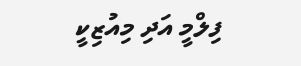ފިލްމީ އަދި މިއުޒިކީ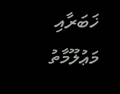ޚަބަރާއި މަޢުލޫމާތު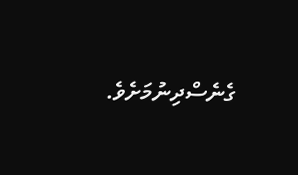ގެނެސްދިނުމަށެވެ.